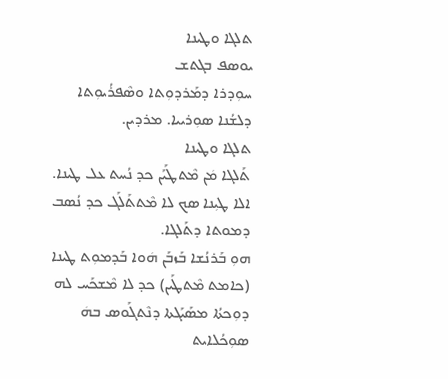ܬܠܓܐ ܘܛܝܢܐ
ܝܘܣܦ ܒܓܬܫ
ܚܘܼܕܪܐ ܕܡܰܪܕܘܼܬܐ ܘܣܶܦܪܳܝܘܼܬܐ ܕܠܫܳܢܐ ܣܘܼܪܝܝܐ. ܡܪܕܝܢ.
ܬܠܓܐ ܘܛܝܢܐ
ܬܰܠܓܐ ܡܿܢ ܡܶܬܛܰܝܰܢ ܟܕ ܢܳܚܬ ܥܠ ܛܝܢܐ. ܐܠܐ ܛܝܼܢܐ ܣܟ ܠܐ ܡܶܬܬܰܠܰܓ ܟܕ ܢܳܣܒ ܕܡܘܬܐ ܕܬܰܠܓܐ.
ܗܘܼ ܒܰܪܢܳܫܐ ܒܰܙܒܰܢ ܗܿܘܐ ܒܰܕܡܘܼܬ ܛܝܢܐ (ܟܐܡܬ ܡܶܬܛܰܝܢ) ܟܕ ܠܐ ܡܶܫܟܰܚ ܠܗ ܕܘܼܟܬܳܐ ܡܣܰܝܰܓܬܐ ܕܢܶܬܓܰܘܣ ܒܗܿ ܣܘܼܟܳܠܐܝܬ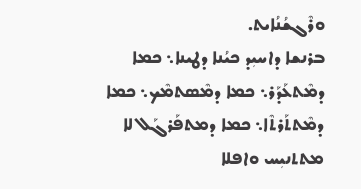ܘܪܶܓܫܳܢܳܐܝܬ.
ܒܪܢܫܐ ܕܐܚܝܼܕ ܟܝܳܢܐ ܕܛܝܢܐ܆ ܟܡܐ ܕܡܶܬܥܰܕܰܪ܆ ܟܡܐ ܕܡܶܣܬܡܶܟ܆ ܟܡܐ ܕܡܶܬܬܰܪܬܶܐ܆ ܟܡܐ ܕܡܬܦܰܪܓܰܠ ܠܐ ܡܬܬܢܝܼܚ ܘܐܦܠܐ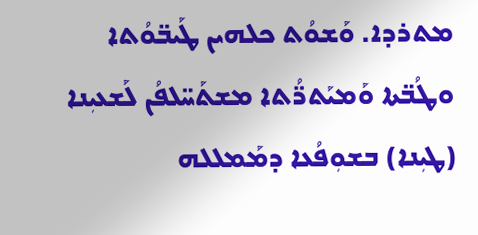ܡܬܪܕܐ. ܘܰܫܘܳܬ ܟܠܗܝܢ ܛܰܝܒ̈ܘܳܬܐ ܘܛܳܒ̈ܬܐ ܘܰܡܝܰܬܪ̈ܳܬܐ ܡܫܬܰܚ̈ܠܦܳܢ ܠܰܫܥܝܼܢܐ (ܛܝܼܢܐ) ܒܫܘܼܦܳܥܐ ܕܡܰܡܠܠܗ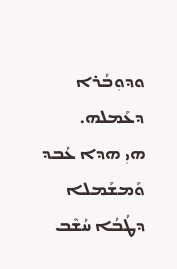ܘܕܘܼܒܳܪܐ ܕܥܰܡܠܗ.
ܗܝܼ ܗܕܐ ܥܳܒܕ ܘܰܡܫܰܡܠܐ ܕܛܳܒܳܐ ܚܳܫܶܒ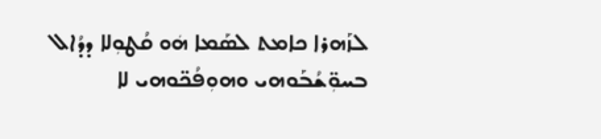ܠܙܰܗܪܐ ܟܐܡܬ ܠܣܰܡܐ ܗܿܘ ܩܳܛܘܼܠܐ ܕܕܳܐܠ ܒܚܘܼ̈ܫܳܒܰܘܗܝ ܘܗܘܼܦܳܟ̈ܘܗܝ ܠܐ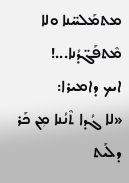ܡܬܡܰܠܚ̈ܢܐ ܘܠܐ ܡܶܬܦܰܓ̈ܕܳܢܐ...!
ܐܝܟ ܕܐܡܝܪܐ:
«ܠܐ ܓܳܕܐ ܬܶܢܳܢܐ ܡܼܢ ܟܰܪ ܕܠܰܝܬ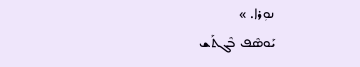ܢܘܼܪܐ. »
ܝܰܘܣܶܦ ܒܶܓܬܰܫ